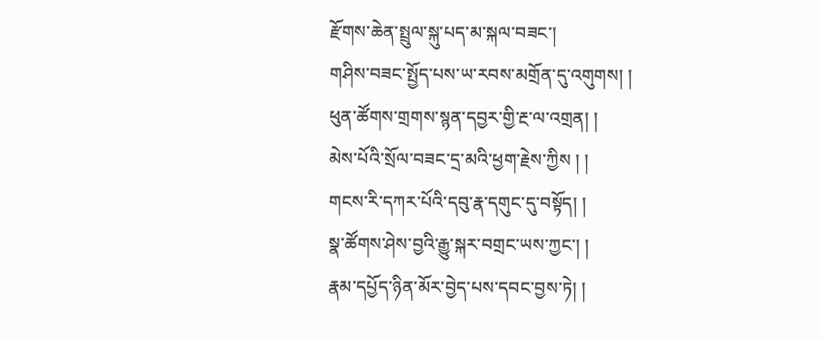རྫོགས་ཆེན་སྤྲུལ་སྐུ་པད་མ་སྐལ་བཟང་།
གཤིས་བཟང་སྤྱོད་པས་ཡ་རབས་མགྲོན་དུ་འགུགས། །
ཕུན་ཚོགས་གྲགས་སྙན་དབྱར་གྱི་རྔ་ལ་འགྲན། །
མེས་པོའི་སྲོལ་བཟང་དྲ་མའི་ཕྱག་རྗེས་ཀྱིས ། །
གངས་རི་དཀར་པོའི་དབུ་རྣ་དགུང་དུ་བསྟོད། །
སྣ་ཚོགས་ཤེས་བྱའི་རྒྱུ་སྐར་བགྲང་ཡས་ཀྱང་། །
རྣམ་དཔྱོད་ཉིན་མོར་བྱེད་པས་དབང་བྱས་ཏེ། །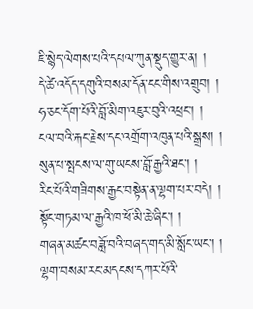ཇི་སྙེད་ལེགས་པའི་དཔལ་ཀུན་སྡུད་གྱུར་ན། །
དེ་ཚེ་འདོད་དགུའི་བསམ་དོན་ངང་གིས་འགྲུབ། །
ཧ་ཅང་དོག་པོའི་བློ་མིག་འཇུར་བུའི་འཕྲང་། །
ངལ་བའི་རྐང་རྗེས་དང་འགྲོག་འཁུན་པའི་སྒྲས། །
སུན་པ་སྤངས་ལ་གུ་ཡངས་བློ་རྒྱའི་ཐང་། །
རིང་པོའི་གཟིགས་རྒྱང་བསྟེན་ན་ལྷག་པར་བདེ། །
སྟོང་གཏམ་ལ་རྒྱའི་ཁ་ཕོ་མི་ཆེ་ཞིང་། །
གཞན་མཚང་བཟློ་བའི་བཞད་གད་མི་སློང་ཡང་། །
ལྷག་བསམ་རང་མདངས་དཀར་པོའི་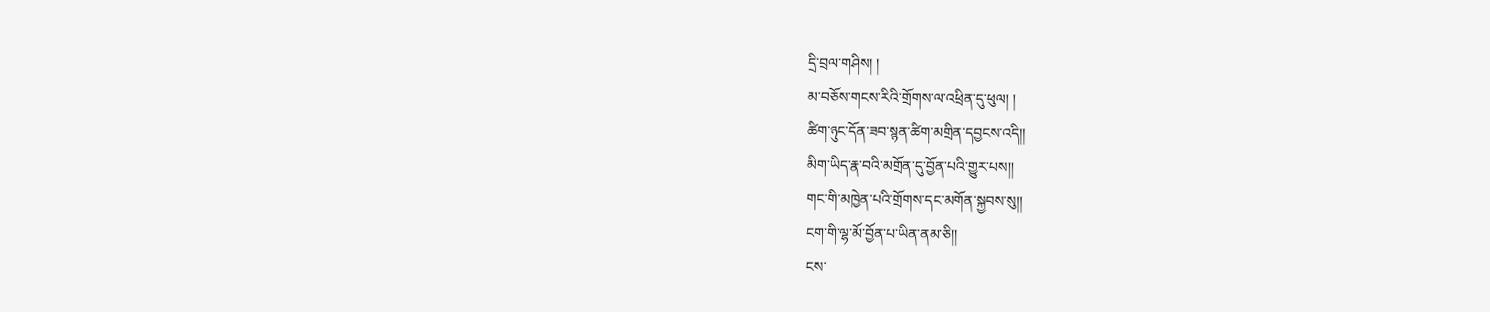དྲི་བྲལ་གཤིས། །
མ་བཅོས་གངས་རིའི་གྲོགས་ལ་འཕྲིན་དུ་ཕུལ། །
ཚིག་ཉུང་དོན་ཟབ་སྙན་ཚིག་མགྲིན་དབྱངས་འདི།།
མིག་ཡིད་རྣ་བའི་མགྲོན་དུ་བྱོན་པའི་གྱུར་པས།།
གང་གི་མཁྱེན་པའི་གྲོགས་དང་མགོན་སྐྱབས་སུ།།
ངག་གི་ལྷ་མོ་བྱོན་པ་ཡིན་ནམ་ཅི།།
ངས་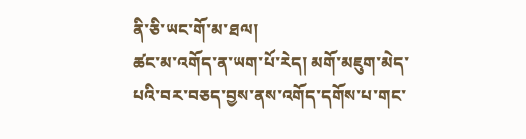ནི་ཅི་ཡང་གོ་མ་ཐལ།
ཚང་མ་འགོད་ན་ཡག་པོ་རེད། མགོ་མཇུག་མེད་པའི་བར་བཅད་བྱས་ནས་འགོད་དགོས་པ་གང་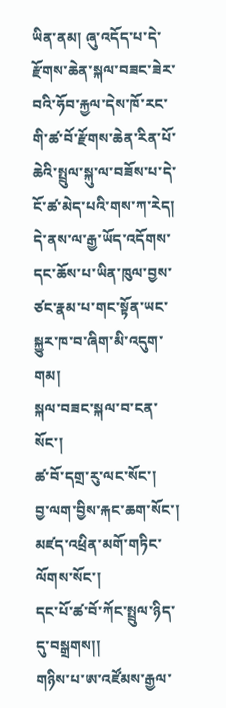ཡིན་ནམ། ཞུ་འདོད་པ་དེ་རྫོགས་ཆེན་སྐལ་བཟང་ཟེར་བའི་ཧོབ་རྐྱལ་དེས་ཁོ་རང་གི་ཚ་བོ་རྫོགས་ཆེན་རིན་པོ་ཆེའི་སྤྲུལ་སྐུ་ལ་བཟོས་པ་དེ་ངོ་ཚ་མེད་པའི་གས་ཀ་རེད། དེ་ནས་ལ་རྒྱ་ཡོད་འདོགས་དང་ཆོས་པ་ཡིན་ཁུལ་བྱས་ཙང་རྣམ་པ་གང་སྟོན་ཡང་སྐྱུར་ཁ་བ་ཞིག་མི་འདུག་གམ།
སྐལ་བཟང་སྐལ་བ་ངན་སོང་།
ཚ་བོ་དགྲ་རུ་ལང་སོང་།
བྱ་ལག་བྱིས་རྐང་ཆག་སོང་།
མཛད་འཕྲིན་མགོ་གཏིང་ལོགས་སོང་།
དང་པོ་ཚ་བོ་ཀོང་སྤྲུལ་ཉིད་དུ་བསྒྲགས།།
གཉིས་པ་ཨ་འཛོམས་རྒྱལ་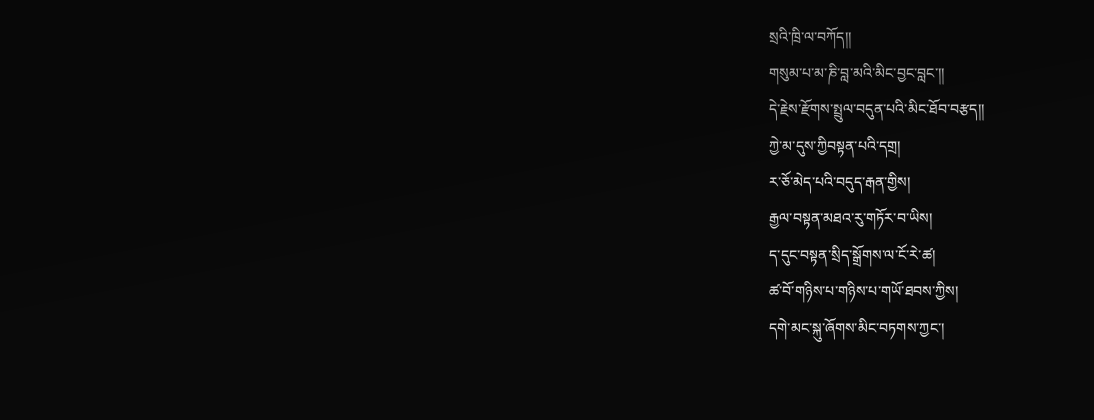སྲའི་ཁྲི་ལ་བཀོད།།
གསུམ་པ་མ་ཎི་བླ་མའི་མིང་བྱང་བླང་།།
དེ་རྗེས་རྫོགས་སྤྲུལ་བདུན་པའི་མིང་ཐོབ་བརྩད།།
ཀྱེ་མ་དུས་ཀྱིབསྟན་པའི་དགྲ།
ར་ཅོ་མེད་པའི་བདུད་རྒན་གྱིས།
རྒྱལ་བསྟན་མཐའ་རུ་གཏོར་བ་ཡིས།
ད་དུང་བསྟན་སྲིད་སྒྲོགས་ལ་ངོ་རེ་ཚ།
ཚ་བོ་གཉིས་པ་གཉིས་པ་གཡོ་ཐབས་ཀྱིས།
དགེ་མང་སྐུ་ཞོགས་མིང་བཏགས་ཀྱང་།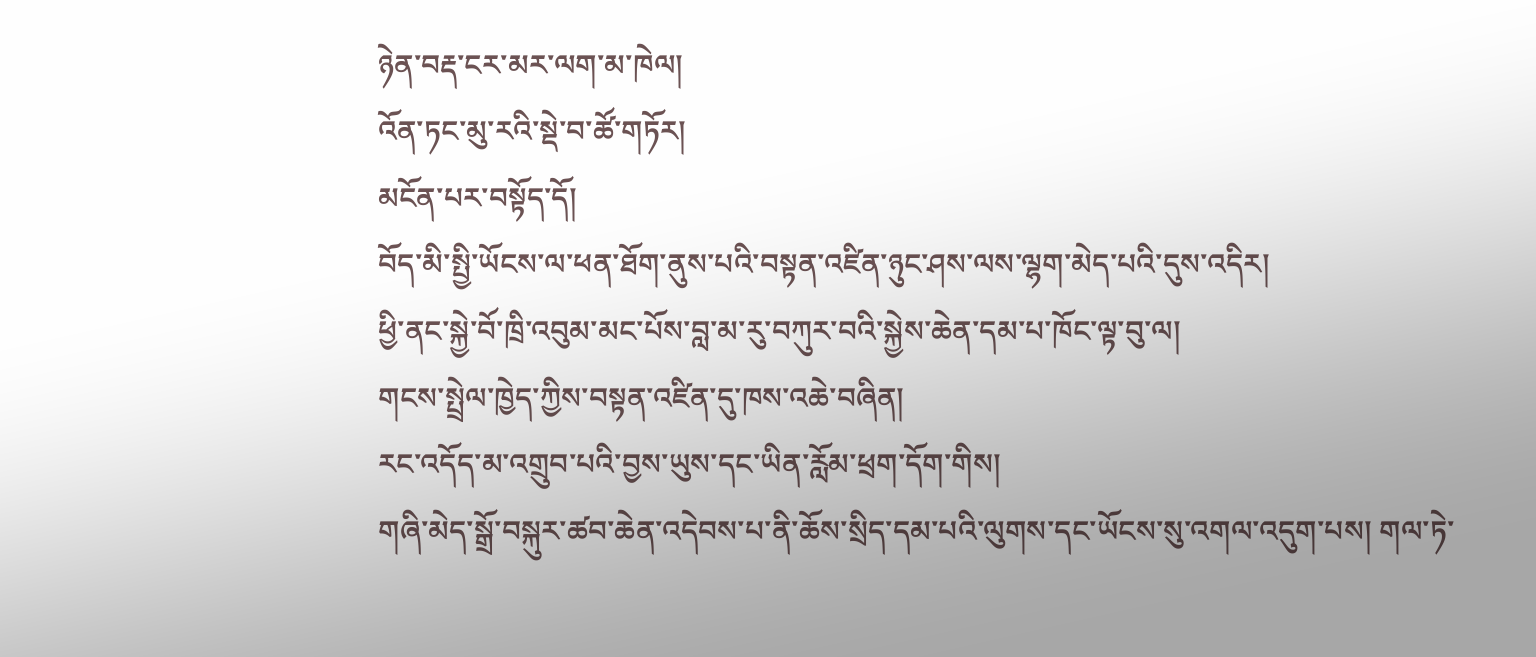ཉེན་བརྡ་ངར་མར་ལག་མ་ཁེལ།
འོན་ཏང་མུ་རའི་སྡེ་བ་ཚོ་གཏོར།
མངོན་པར་བསྟོད་དོ།
བོད་མི་སྤྱི་ཡོངས་ལ་ཕན་ཐོག་ནུས་པའི་བསྟན་འཛིན་ཉུང་ཤས་ལས་ལྷག་མེད་པའི་དུས་འདིར།
ཕྱི་ནང་སྐྱེ་བོ་ཁྲི་འབུམ་མང་པོས་བླ་མ་རུ་བཀུར་བའི་སྐྱེས་ཆེན་དམ་པ་ཁོང་ལྟ་བུ་ལ།
གངས་སྤྲེལ་ཁྱེད་ཀྱིས་བསྟན་འཛིན་དུ་ཁས་འཆེ་བཞིན།
རང་འདོད་མ་འགྲུབ་པའི་བྱས་ཡུས་དང་ཡིན་རློམ་ཕྲག་དོག་གིས།
གཞི་མེད་སྒྲོ་བསྐུར་ཚབ་ཆེན་འདེབས་པ་ནི་ཆོས་སྲིད་དམ་པའི་ལུགས་དང་ཡོངས་སུ་འགལ་འདུག་པས། གལ་ཏེ་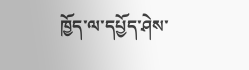ཁྱོད་ལ་དཔྱོད་ཤེས་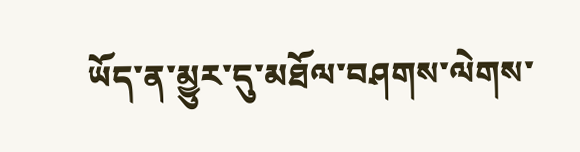ཡོད་ན་མྱུར་དུ་མཐོལ་བཤགས་ལེགས་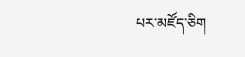པར་མཛོད་ཅིག